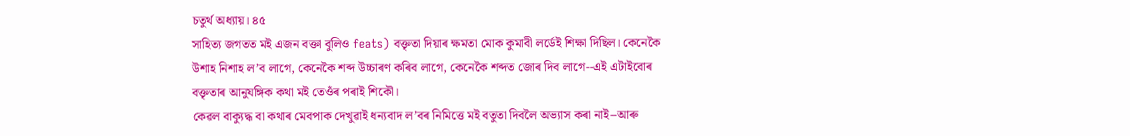চতুৰ্থ অধ্যায়। ৪৫
সাহিত্য জগতত মই এজন বক্তা বুলিও feats) বক্তৃতা দিয়াৰ ক্ষমতা মোক কুমাবী লর্ডেই শিক্ষা দিছিল। কেনেকৈ উশাহ নিশাহ ল’ব লাগে, কেনেকৈ শব্দ উচ্চাৰণ কৰিব লাগে, কেনেকৈ শব্দত জোৰ দিব লাগে--এই এটাইবোৰ বক্তৃতাৰ আনুযঙ্গিক কথা মই তেওঁৰ পৰাই শিকৌ।
কেৱল বাক্যুদ্ধ বা কথাৰ মেবপাক দেখুৱাই ধন্যবাদ ল’বৰ নিমিত্তে মই বতুতা দিবলৈ অভ্যাস কৰা নাই--আৰু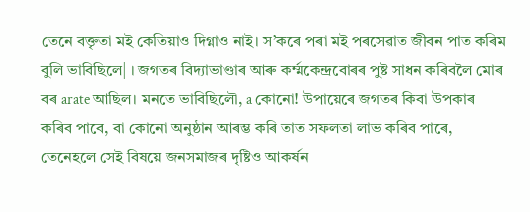তেনে বক্তৃতা মই কেতিয়াও দিগ্নাও নাই। স’কৰে পৰা মই পৰসেৱাত জীবন পাত কৰিম বুলি ভাবিছিলে| । জগতৰ বিদ্যাভাণ্ডাৰ আৰু কৰ্ম্মকেন্দ্ৰবোৰৰ পুষ্ট সাধন কৰিবলৈ মোৰ বৰ arate আছিল। মনতে ভাবিছিলৌ, a কোনো! উপায়েৰে জগতৰ কিবা উপকাৰ কৰিব পাবে, বা কোনো অনুষ্ঠান আৰম্ভ কৰি তাত সফলতা লাভ কৰিব পাৰে, তেনেহলে সেই বিষয়ে জনসমাজৰ দৃষ্টিও আকর্ষন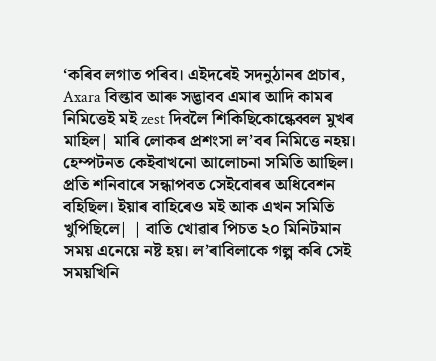‘কৰিব লগাত পৰিব। এইদৰেই সদনুঠানৰ প্রচাৰ, Axara বিল্তাব আৰু সদ্ভাবব এমাৰ আদি কামৰ নিমিত্তেই মই zest দিবলৈ শিকিছিকোন্কেব্বল মুখৰ মাহিল| মাৰি লোকৰ প্রশংসা ল’বৰ নিমিত্তে নহয়।
হেম্পটনত কেইবাখনো আলোচনা সমিতি আছিল। প্রতি শনিবাৰে সন্ধাপবত সেইবোৰৰ অধিবেশন বহিছিল। ইয়াৰ বাহিৰেও মই আক এখন সমিতি খুপিছিলে| | বাতি খোৱাৰ পিচত ২০ মিনিটমান সময় এনেয়ে নষ্ট হয়। ল’ৰাবিলাকে গল্প কৰি সেই সময়খিনি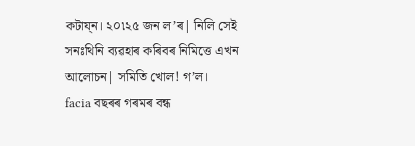কটায্ন। ২০৷২৫ জন ল’ৰ| নিলি সেই সনঃথিনি ব্যৱহাৰ কৰিবৰ নিমিত্তে এখন আলোচন| সমিতি খোল! গ’ল।
facia বছৰৰ গৰমৰ বন্ধ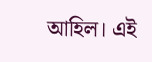আহিল। এই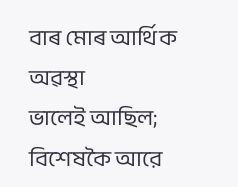বাৰ মোৰ আৰ্থিক অৱস্থা
ভালেই আছিল; বিশেষকৈ আরে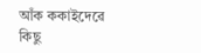আঁক ককাইদেৱে কিছু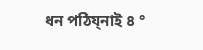ধন পঠিয্নাই ৪ °